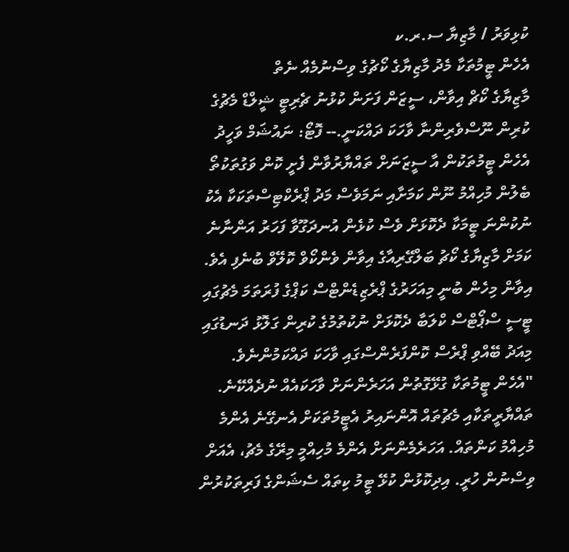ކުޅިވަރު / މާޒިޔާ ސ.ރ.ކ
އެހެން ޓީމުތަކާ މެދު މާޒިޔާގެ ކޯޗުގެ ވިސްނުމެއް ނެތް
މާޒިޔާގެ ކޯޗް އިވާން، ސީޒަން ފަށަން ކުޅުނު ޗެރިޓީ ޝީލްޑް މެޗުގެ ކުރިން ނޫސްވެރިންނާ ވާހަކަ ދައްކަނީ.-- ފޮޓޯ: ނައުޝަމް ވަހީދު
އެހެން ޓީމުތަކުން އާ ސީޒަނަށް ތައްޔާރުވާން ފެށީ ކޮން ވަގުތަކުތޯ ބެލުން މުހިއްމު ނޫން ކަމަށާއި ނަމަވެސް މަދު ޕްރެކްޓިސްތަކަކާ އެކު ނުކުންނަ ޓީމަކާ ދެކޮޅަށް ވެސް ކުޅެން އުނދަގޫވާ ފަހަރު އަންނާނެ ކަމަށް މާޒިޔާގެ ކޯޗު ބަލްގޭރިއާގެ އިވާން ވެންކޯވް ކޮލޭވް ބުނެފި އެވެ.
އިވާން މިހެން ބުނީ މިއަހަރުގެ ޕްރެޒިޑެންޓްސް ކަޕްގެ ފުރަތަމަ މެޗުގައި ޓީސީ ސްޕޯޓްސް ކްލަބާ ދެކޮޅަށް ނުކުތުމުގެ ކުރިން ގަލޮޅު ދަނޑުގައި މިއަދު ބޭއްވި ޕްރެސް ކޮންފަރެންސްގައި ވާހަކަ ދައްކަމުންނެވެ.
"އެހެން ޓީމުތަކާ ގުޅޭގޮތުން އަހަރެންނަށް ވާހަކައެއް ނުދެއްކޭނެ. ތައްޔާރީތަކާއި މެޗުތައް އޮންނައިރު އެޓީމުތަކަށް އެނގޭނެ އެންމެ މުހިއްމު ކަންތައް. އަހަރެމެންނަށް އެންމެ މުހިއްމީ މިރޭގެ މެޗު، އެއަށް ވިސްނުން ހުރީ. އިދިކޮޅުން ކުޅޭ ޓީމު ކިތައް ސެޝަންގެ ފަރިތަކުރުން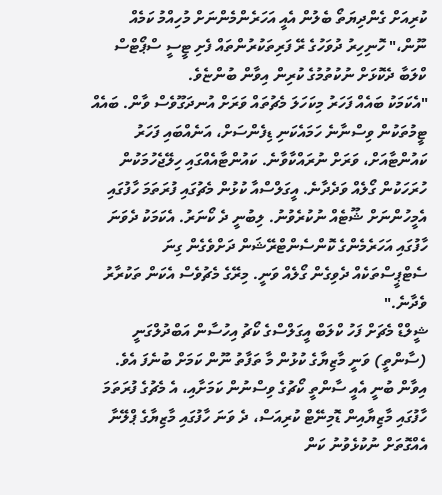ކުރިއަށް ގެންދިޔަތޯ ބެލުން އެއީ އަހަރެންމެންނަށް މުހިއްމު ކަމެއް ނޫން،" ހޮނިހިރު ދުވަހުގެ ރޭ ފަރިތަކުރުންތައް ފެށި ޓީސީ ސްޕޯޓްސް ކްލަބާ ދެކޮޅަށް ނުކުތުމުގެ ކުރިން އިވާން ބުންޏެވެ.
"އެކަމަކު ބައެއް ފަހަރު މިކަހަލަ މެޗުތައް ވަރަށް އުނދަގޫވެސް ވާން. ބައެއް ޓީމުތަކުން ވިސްނާނެ ހަމައެކަނި ޑިފެންސަށް، އަނެއްބައި ފަހަރު ކައުންޓާއަށް، ވަރަށް ނުރައްކާވާނެ. ކައުންޓާއެއްގައި ހިލޭޖެހުމަކުން ހުރަހަކުން ގޯލެއް ވަދެދާނެ. އީގަލްސްއާ ކުޅުން މެޗުގައި ފުރަތަމަ ހާފުގައި އެމީހުންނަށް ޝޫޓެއް ނުކުރެވުނު. ލިބުނީ ދެ ކޯނަރު. އެކަމަކު ދެވަނަ ހާފުގައި އަހަރެމެންގެ ކޮންސެންޓްރޭޝަން ދަށްވެގެން ގިނަ ސެޓްޕީސްތަކެއް ދެވިގެން ގޯލެއް ވަނީ. މިރޭގެ މެޗުވެސް އެކަން ތަކުރާރު ވެދާނެ."
ޝީލްޑް މެޗަށް ފަހު ކްލަބް އީގަލްސްގެ ކޯޗު އިހުސާން އަބްދުލްގަނީ (ސާންތީ) ވަނީ މާޒިޔާގެ ކުޅުން މާ ތަފާތު ނޫން ކަމަށް ބުނެފަ އެވެ. އިވާން ބުނީ އެއީ ސާންތީ ކޯޗުގެ ވިސްނުން ކަމަށާއި، އެ މެޗުގެ ފުރަތަމަ ހާފުގައި މާޒިޔާއިން ޑޮމިނޭޓް ކުރިއަސް، ދެ ވަނަ ހާފުގައި މާޒިޔާގެ ޕްލޭނާ އެއްގޮތަށް ނުކުޅެވުނު ކަން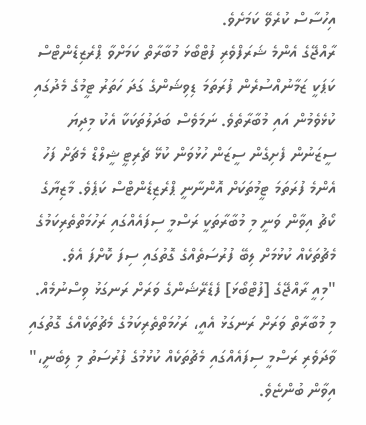އިހުސާސް ކުރެވޭ ކަމަށެވެ.
ރާއްޖޭގެ އެންމެ ޝަރަފްވެރި ފުޓްބޯޅަ މުބާރާތް ކަމަށްވާ ޕްރެޒިޑެންޓްސް ކަޕަކީ ޒަމާނުއްސުރެން ފުރަތަމަ ޑިވިޝަންގެ ގަދަ ހަތަރު ޓީމުގެ މެދުގައި ކުޅެވެމުން އައި މުބާރާތެވެ. ނަމަވެސް ބަދަލުތަކަކާ އެކު މިދިޔަ ސީޒަނުން ފެށިގެން ސީޒަން ހުޅުވަން ކުޅޭ ޗެރިޓީ ޝީލްޑް މެޗަށް ފަހު އެންމެ ފުރަތަމަ ޓީމުތަކަށް އޮންނާނީ ޕްރެޒިޑެންޓްސް ކަޕެވެ. މާޒިޔާގެ ކޯޗު އިވާން ވަނީ މި މުބާރާތަކީ ރަސްމީ ސިފައެއްގައި ރަހުމަތްތެރިކަމުގެ މެޗުތަކެއް ކުޅުމަށް ލިބޭ ފުރުސަތެއްގެ ގޮތުގައި ސިފަ ކޮށްފަ އެވެ.
"މިއީ ރާއްޖޭގެ [ފުޓްބޯޅަ] ފެޑެރޭޝަންގެ ވަރަށް ރަނގަޅު ވިސްނުމެއް. މި މުބާރާތް ވަރަށް ރަނގަޅު އެއީ، ރަހުމަތްތެރިކަމުގެ މެޗުތަކެއްގެ ގޮތުގައި ވާދަވެރި ރަސްމީ ސިފައެއްގައި މެޗުތަކެއް ކުޅުމުގެ ފުރުސަތު މި ލިބެނީ،" އިވާން ބުންޏެވެ.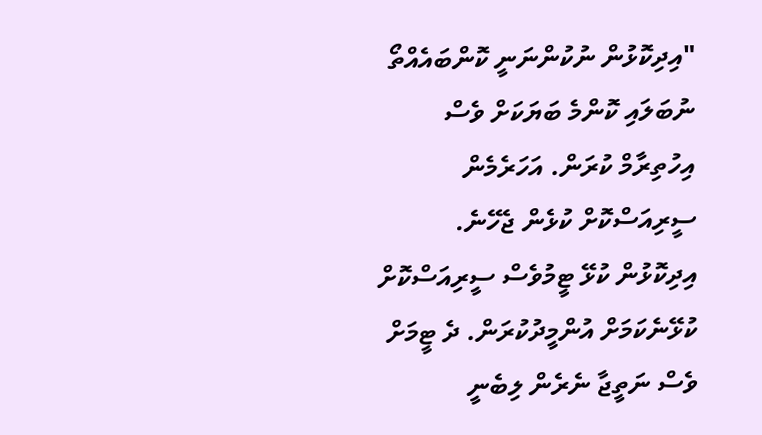"އިދިކޮޅުން ނުކުންނަނީ ކޮންބައެއްތޯ ނުބަލައި ކޮންމެ ބަޔަކަށް ވެސް އިހުތިރާމް ކުރަން. އަހަރެމެން ސީރިއަސްކޮށް ކުޅެން ޖެހޭނެ. އިދިކޮޅުން ކުޅޭ ޓީމުވެސް ސީރިއަސްކޮށް ކުޅޭނެކަމަށް އުންމީދުކުރަން. ދެ ޓީމަށް ވެސް ނަތީޖާ ނެރެން ލިބެނީ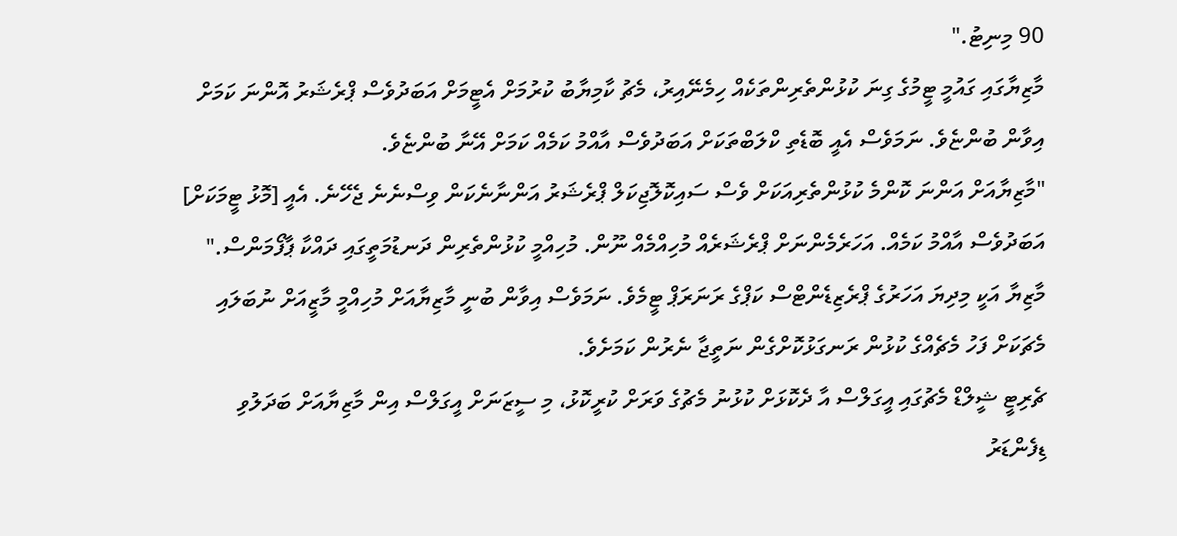90 މިނިޓު."
މާޒިޔާގައި ގައުމީ ޓީމުގެ ގިނަ ކުޅުންތެރިންތަކެއް ހިމެނޭއިރު، މެޗު ކާމިޔާބު ކުރުމަށް އެޓީމަށް އަބަދުވެސް ޕްރެޝަރު އޮންނަ ކަމަށް އިވާން ބުންޏެވެ. ނަމަވެސް އެއީ ބޮޑެތި ކްލަބްތަކަށް އަބަދުވެސް އާއްމު ކަމެއް ކަމަށް އޭނާ ބުންޏެވެ.
"މާޒިޔާއަށް އަންނަ ކޮންމެ ކުޅުންތެރިއަކަށް ވެސް ސައިކޮލޮޖިކަލް ޕްރެޝަރު އަންނާނެކަން ވިސްނެނެ ޖެހޭނެ. އެއީ [މޮޅު ޓީމަކަށް] އަބަދުވެސް އާއްމު ކަމެއް. އަހަރެމެންނަށް ޕްރެޝަރެއް މުހިއްމެއް ނޫން. މުހިއްމީ ކުޅުންތެރިން ދަނޑުމަތީގައި ދައްކާ ޕާފޯމަންސް."
މާޒިޔާ އަކީ މިދިޔަ އަހަރުގެ ޕްރެޒިޑެންޓްސް ކަޕްގެ ރަނަރަޕް ޓީމެވެ. ނަމަވެސް އިވާން ބުނީ މާޒިޔާއަށް މުހިއްމީ މާޒީއަށް ނުބަލައި މެޗަކަށް ފަހު މެޗެއްގެ ކުޅުން ރަނގަޅުކޮށްގެން ނަތީޖާ ނެރުން ކަމަށެވެ.
ޗެރިޓީ ޝީލްޑް މެޗުގައި އީގަލްސް އާ ދެކޮޅަށް ކުޅުނު މެޗުގެ ވަރަށް ކުރީކޮޅު، މި ސީޒަނަށް އީގަލްސް އިން މާޒިޔާއަށް ބަދަލުވި ޑިފެންޑަރު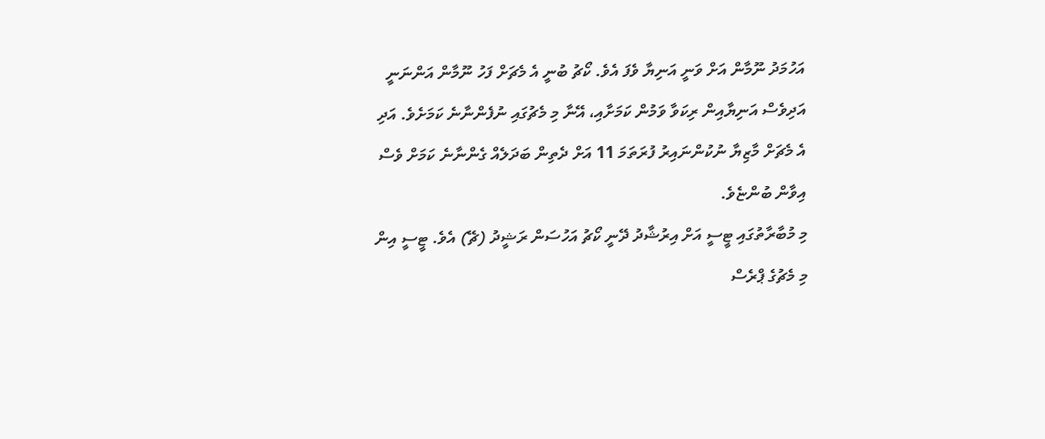އަހުމަދު ނޫމާން އަށް ވަނީ އަނިޔާ ވެފަ އެވެ. ކޯޗު ބުނީ އެ މެޗަށް ފަހު ނޫމާން އަންނަނީ އަދިވެސް އަނިޔާއިން ރިކަވާ ވަމުން ކަމަށާއި، އޭނާ މި މެޗުގައި ނުފެންނާނެ ކަމަށެވެ. އަދި އެ މެޗަށް މާޒިޔާ ނުކުންނައިރު ފުރަތަމަ 11 އަށް ދެތިން ބަދަލެއް ގެންނާނެ ކަމަށް ވެސް އިވާން ބުންޏެވެ.
މި މުބާރާތުގައި ޓީސީ އަށް އިރުޝާދު ދޭނީ ކޯޗު އަހުސަން ރަޝީދު (ޗޭ) އެވެ. ޓީސީ އިން މި މެޗުގެ ޕްރެސް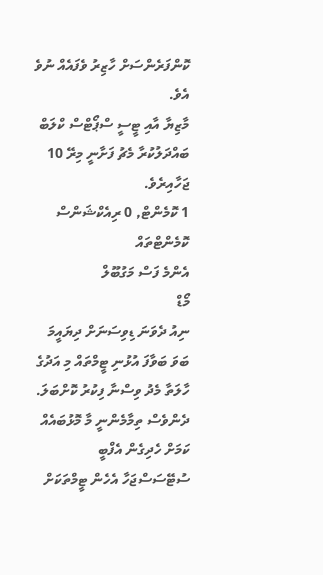ކޮންފަރެންސަށް ހާޒިރު ވެފައެއް ނުވެ އެވެ.
މާޒިޔާ އާއި ޓީސީ ސްޕޯޓްސް ކްލަބް ބައްދަލުކުރާ މެޗު ފަށާނީ މިރޭ 10 ޖަހާއިރެވެ.
1 ކޮމެންޓް, 0 ރިއެކްޝަންސް
ކޮމެންޓްތައް
އެންމެ ފަސް މަގުބޫލް
މޯޑް
ނިއު ދެވަނަ ޑިވިސަނަށް ދިޔައީމަ ބަވަ ބަވާފަ އުޅުނި ޓީމްތައް މި އަދުގެ ހާލަތާ މެދު ވިސްނާ ފިކުރު ކޮށްބަލަ. ދެންވެސް ތިމާމެންނީ މާ މޮޅުބައެއް ކަމަށް ހެދިގެން އެފްބީ ސުޓޭސަސްޖަހާ އެހެން ޓީމްތަކަށް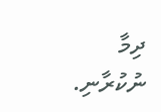ދިމާ ނުކުރާނި.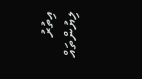އިތުރު ލިޔުންތައް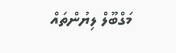މަގްބޫލް ލިޔުންތައް